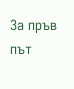За пръв път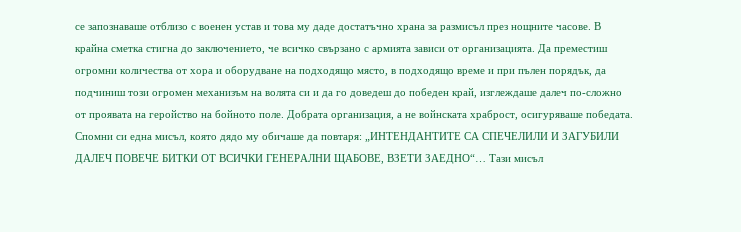се запознаваше отблизо с военен устав и това му даде достатъчно храна за размисъл през нощните часове. В крайна сметка стигна до заключението, че всичко свързано с армията зависи от организацията. Да преместиш огромни количества от хора и оборудване на подходящо място, в подходящо време и при пълен порядък, да подчиниш този огромен механизъм на волята си и да го доведеш до победен край, изглеждаше далеч по-сложно от проявата на геройство на бойното поле. Добрата организация, а не войнската храброст, осигуряваше победата.
Спомни си една мисъл, която дядо му обичаше да повтаря: „ИНТЕНДАНТИТЕ СА СПЕЧЕЛИЛИ И ЗАГУБИЛИ ДАЛЕЧ ПОВЕЧЕ БИТКИ ОТ ВСИЧКИ ГЕНЕРАЛНИ ЩАБОВЕ, ВЗЕТИ ЗАЕДНО“… Тази мисъл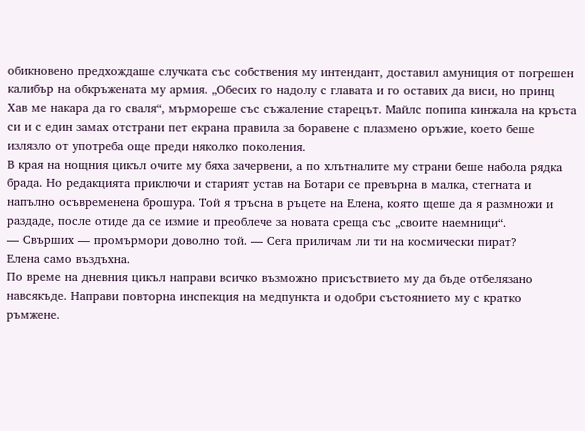обикновено предхождаше случката със собствения му интендант, доставил амуниция от погрешен калибър на обкръжената му армия. „Обесих го надолу с главата и го оставих да виси, но принц Хав ме накара да го сваля“, мърмореше със съжаление старецът. Майлс попипа кинжала на кръста си и с един замах отстрани пет екрана правила за боравене с плазмено оръжие, което беше излязло от употреба още преди няколко поколения.
В края на нощния цикъл очите му бяха зачервени, а по хлътналите му страни беше набола рядка брада. Но редакцията приключи и старият устав на Ботари се превърна в малка, стегната и напълно осъвременена брошура. Той я тръсна в ръцете на Елена, която щеше да я размножи и раздаде, после отиде да се измие и преоблече за новата среща със „своите наемници“.
— Свърших — промърмори доволно той. — Сега приличам ли ти на космически пират?
Елена само въздъхна.
По време на дневния цикъл направи всичко възможно присъствието му да бъде отбелязано навсякъде. Направи повторна инспекция на медпункта и одобри състоянието му с кратко ръмжене.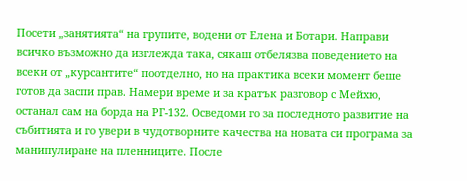Посети „занятията“ на групите, водени от Елена и Ботари. Направи всичко възможно да изглежда така, сякаш отбелязва поведението на всеки от „курсантите“ поотделно, но на практика всеки момент беше готов да заспи прав. Намери време и за кратък разговор с Мейхю, останал сам на борда на РГ-132. Осведоми го за последното развитие на събитията и го увери в чудотворните качества на новата си програма за манипулиране на пленниците. После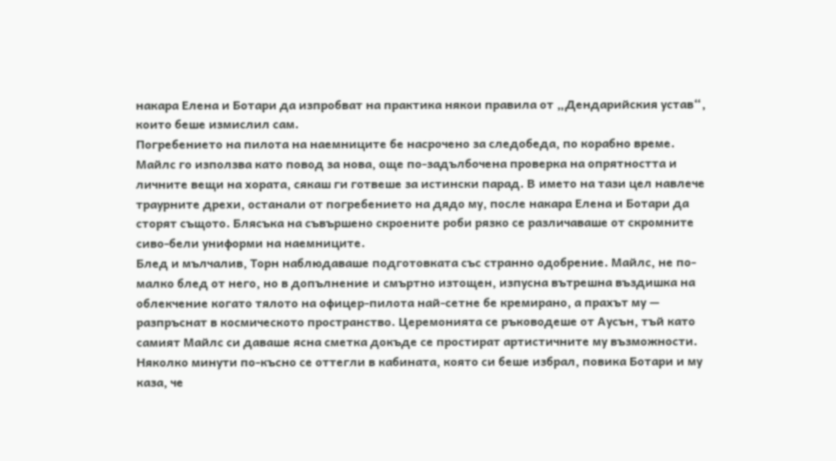накара Елена и Ботари да изпробват на практика някои правила от „Дендарийския устав“, които беше измислил сам.
Погребението на пилота на наемниците бе насрочено за следобеда, по корабно време. Майлс го използва като повод за нова, още по-задълбочена проверка на опрятността и личните вещи на хората, сякаш ги готвеше за истински парад. В името на тази цел навлече траурните дрехи, останали от погребението на дядо му, после накара Елена и Ботари да сторят същото. Блясъка на съвършено скроените роби рязко се различаваше от скромните сиво-бели униформи на наемниците.
Блед и мълчалив, Торн наблюдаваше подготовката със странно одобрение. Майлс, не по-малко блед от него, но в допълнение и смъртно изтощен, изпусна вътрешна въздишка на облекчение когато тялото на офицер-пилота най-сетне бе кремирано, а прахът му — разпръснат в космическото пространство. Церемонията се ръководеше от Аусън, тъй като самият Майлс си даваше ясна сметка докъде се простират артистичните му възможности.
Няколко минути по-късно се оттегли в кабината, която си беше избрал, повика Ботари и му каза, че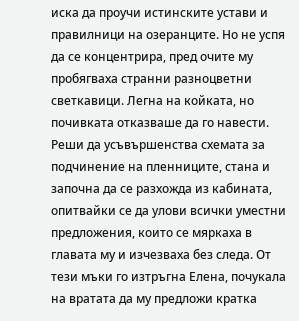иска да проучи истинските устави и правилници на озеранците. Но не успя да се концентрира, пред очите му пробягваха странни разноцветни светкавици. Легна на койката, но почивката отказваше да го навести. Реши да усъвършенства схемата за подчинение на пленниците, стана и започна да се разхожда из кабината, опитвайки се да улови всички уместни предложения, които се мяркаха в главата му и изчезваха без следа. От тези мъки го изтръгна Елена, почукала на вратата да му предложи кратка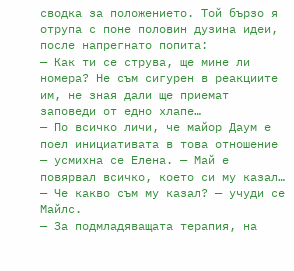сводка за положението. Той бързо я отрупа с поне половин дузина идеи, после напрегнато попита:
— Как ти се струва, ще мине ли номера? Не съм сигурен в реакциите им, не зная дали ще приемат заповеди от едно хлапе…
— По всичко личи, че майор Даум е поел инициативата в това отношение — усмихна се Елена. — Май е повярвал всичко, което си му казал…
— Че какво съм му казал? — учуди се Майлс.
— За подмладяващата терапия, на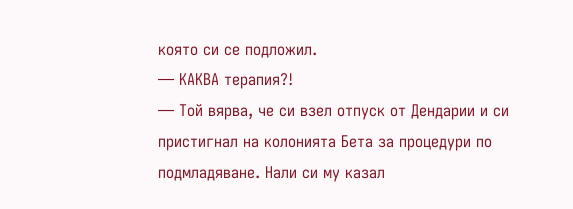която си се подложил.
— КАКВА терапия?!
— Той вярва, че си взел отпуск от Дендарии и си пристигнал на колонията Бета за процедури по подмладяване. Нали си му казал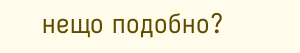нещо подобно?